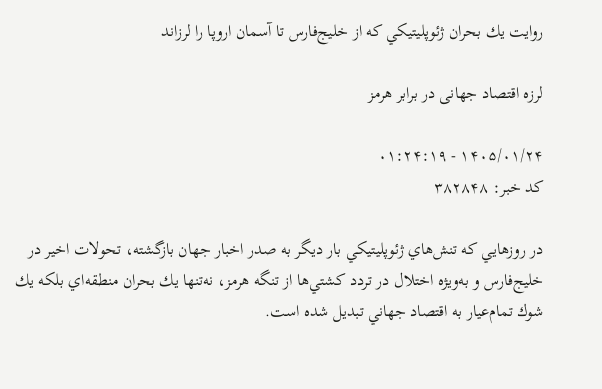روايت يك بحران ژئوپليتيكي كه از خليج‌فارس تا آسمان اروپا را لرزاند

لرزه اقتصاد جهانی در برابر هرمز

۱۴۰۵/۰۱/۲۴ - ۰۱:۲۴:۱۹
کد خبر: ۳۸۲۸۴۸

در روزهايي كه تنش‌هاي ژئوپليتيكي بار ديگر به صدر اخبار جهان بازگشته، تحولات اخير در خليج‌فارس و به‌ويژه اختلال در تردد كشتي‌ها از تنگه هرمز، نه‌تنها يك بحران منطقه‌اي بلكه يك شوك تمام‌عيار به اقتصاد جهاني تبديل شده است.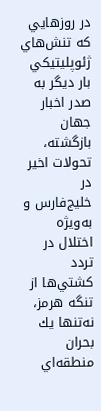در روزهايي كه تنش‌هاي ژئوپليتيكي بار ديگر به صدر اخبار جهان بازگشته، تحولات اخير در خليج‌فارس و به‌ويژه اختلال در تردد كشتي‌ها از تنگه هرمز، نه‌تنها يك بحران منطقه‌اي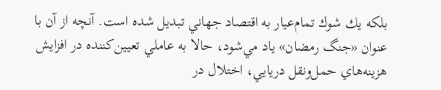بلكه يك شوك تمام‌عيار به اقتصاد جهاني تبديل شده است. آنچه از آن با عنوان «جنگ رمضان» ياد مي‌شود، حالا به عاملي تعيين‌كننده در افزايش هزينه‌هاي حمل‌ونقل دريايي، اختلال در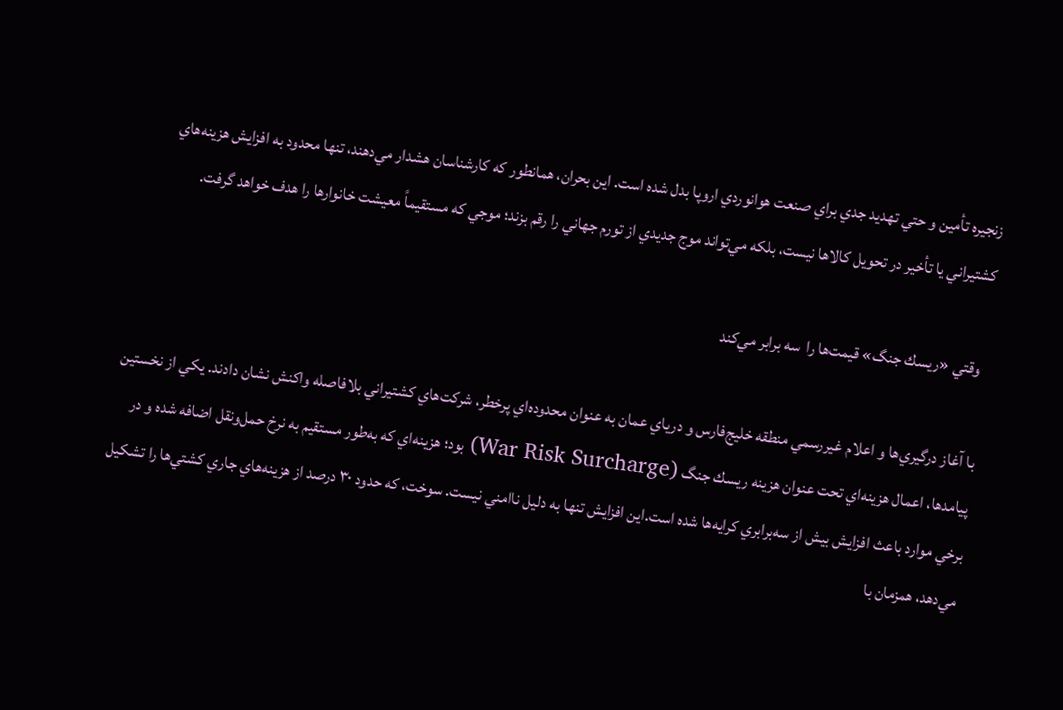زنجيره تأمين و حتي تهديد جدي براي صنعت هوانوردي اروپا بدل شده است. اين بحران، همانطور كه كارشناسان هشدار مي‌دهند، تنها محدود به افزايش هزينه‌هاي كشتيراني يا تأخير در تحويل كالاها نيست، بلكه مي‌تواند موج جديدي از تورم جهاني را رقم بزند؛ موجي كه مستقيماً معيشت خانوارها را هدف خواهد گرفت.

  وقتي «ريسك جنگ» قيمت‌ها را  سه برابر مي‌كند

با آغاز درگيري‌ها و اعلام غيررسمي منطقه خليج‌فارس و درياي عمان به عنوان محدوده‌اي پرخطر، شركت‌هاي كشتيراني بلافاصله واكنش نشان دادند. يكي از نخستين پيامدها، اعمال هزينه‌اي تحت عنوان هزينه ريسك جنگ (War Risk Surcharge) بود؛ هزينه‌اي كه به‌طور مستقيم به نرخ حمل‌ونقل اضافه شده و در برخي موارد باعث افزايش بيش از سه‌برابري كرايه‌ها شده است.اين افزايش تنها به دليل ناامني نيست. سوخت، كه حدود ۳۰ درصد از هزينه‌هاي جاري كشتي‌ها را تشكيل مي‌دهد، همزمان با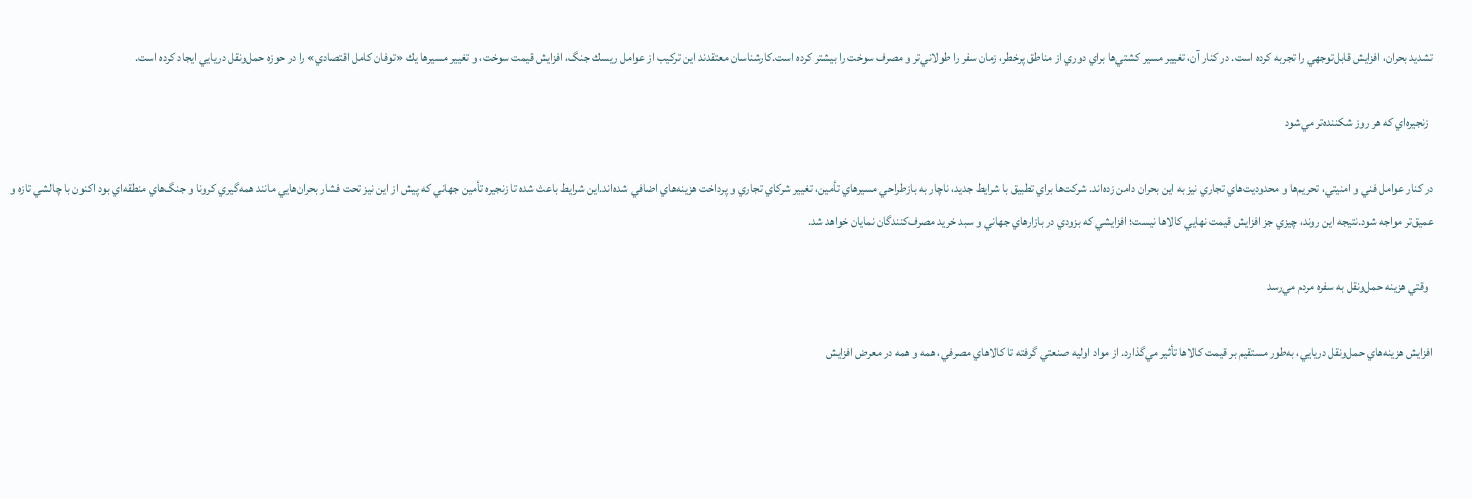تشديد بحران، افزايش قابل‌توجهي را تجربه كرده است. در كنار آن، تغيير مسير كشتي‌ها براي دوري از مناطق پرخطر، زمان سفر را طولاني‌تر و مصرف سوخت را بيشتر كرده است.كارشناسان معتقدند اين تركيب از عوامل ريسك جنگ، افزايش قيمت سوخت، و تغيير مسيرها يك «توفان كامل اقتصادي» را در حوزه حمل‌ونقل دريايي ايجاد كرده است.

  زنجيره‌اي كه هر روز شكننده‌تر مي‌شود

در كنار عوامل فني و امنيتي، تحريم‌ها و محدوديت‌هاي تجاري نيز به اين بحران دامن زده‌اند. شركت‌ها براي تطبيق با شرايط جديد، ناچار به بازطراحي مسيرهاي تأمين، تغيير شركاي تجاري و پرداخت هزينه‌هاي اضافي شده‌اند.اين شرايط باعث شده تا زنجيره تأمين جهاني كه پيش از اين نيز تحت فشار بحران‌هايي مانند همه‌گيري كرونا و جنگ‌هاي منطقه‌اي بود اكنون با چالشي تازه و عميق‌تر مواجه شود.نتيجه اين روند، چيزي جز افزايش قيمت نهايي كالاها نيست؛ افزايشي كه بزودي در بازارهاي جهاني و سبد خريد مصرف‌كنندگان نمايان خواهد شد.

  وقتي هزينه حمل‌ونقل به سفره مردم مي‌رسد

افزايش هزينه‌هاي حمل‌ونقل دريايي، به‌طور مستقيم بر قيمت كالاها تأثير مي‌گذارد. از مواد اوليه صنعتي گرفته تا كالاهاي مصرفي، همه و همه در معرض افزايش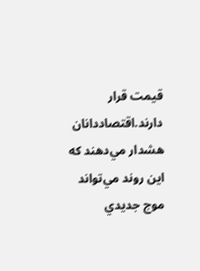قيمت قرار دارند.اقتصاددانان هشدار مي‌دهند كه اين روند مي‌تواند موج جديدي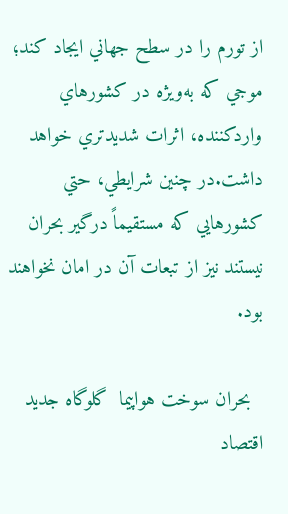از تورم را در سطح جهاني ايجاد كند؛ موجي كه به‌ويژه در كشورهاي واردكننده، اثرات شديدتري خواهد داشت.در چنين شرايطي، حتي كشورهايي كه مستقيماً درگير بحران نيستند نيز از تبعات آن در امان نخواهند بود.

  بحران سوخت هواپيما  گلوگاه جديد اقتصاد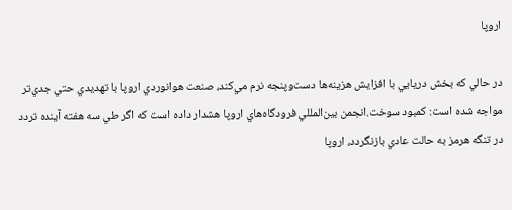اروپا

در حالي كه بخش دريايي با افزايش هزينه‌ها دست‌وپنجه نرم مي‌كند، صنعت هوانوردي اروپا با تهديدي حتي جدي‌تر مواجه شده است: كمبود سوخت.انجمن بين‌المللي فرودگاه‌هاي اروپا هشدار داده است كه اگر طي سه هفته آينده تردد در تنگه هرمز به حالت عادي بازنگردد، اروپا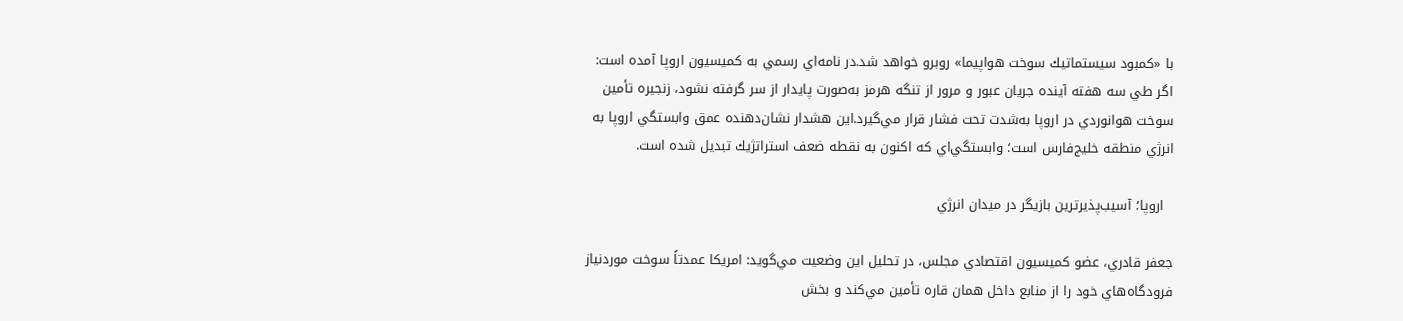با «كمبود سيستماتيك سوخت هواپيما» روبرو خواهد شد.در نامه‌اي رسمي به كميسيون اروپا آمده است: اگر طي سه هفته آينده جريان عبور و مرور از تنگه هرمز به‌صورت پايدار از سر گرفته نشود، زنجيره تأمين سوخت هوانوردي در اروپا به‌شدت تحت فشار قرار مي‌گيرد.اين هشدار نشان‌دهنده عمق وابستگي اروپا به انرژي منطقه خليج‌فارس است؛ وابستگي‌اي كه اكنون به نقطه ضعف استراتژيك تبديل شده است.

  اروپا؛ آسيب‌پذيرترين بازيگر در ميدان انرژي

جعفر قادري، عضو كميسيون اقتصادي مجلس، در تحليل اين وضعيت مي‌گويد: امريكا عمدتاً سوخت موردنياز فرودگاه‌هاي خود را از منابع داخل همان قاره تأمين مي‌كند و بخش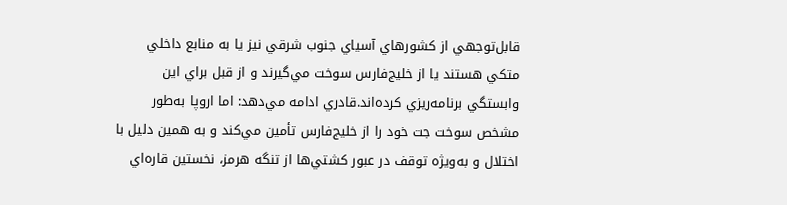قابل‌توجهي از كشورهاي آسياي جنوب شرقي نيز يا به منابع داخلي متكي هستند يا از خليج‌فارس سوخت مي‌گيرند و از قبل براي اين وابستگي برنامه‌ريزي كرده‌اند.قادري ادامه مي‌دهد: اما اروپا به‌طور مشخص سوخت جت خود را از خليج‌فارس تأمين مي‌كند و به همين دليل با اختلال و به‌ويژه توقف در عبور كشتي‌ها از تنگه هرمز، نخستين قاره‌اي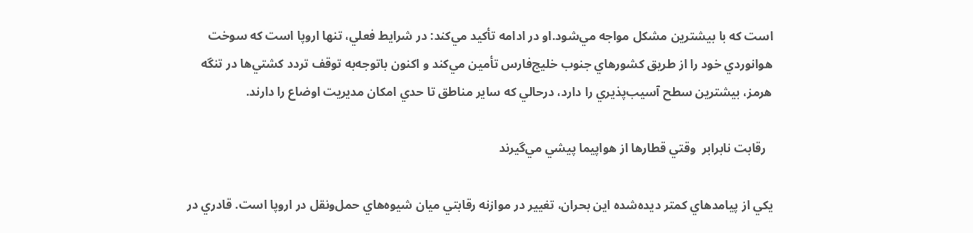است كه با بيشترين مشكل مواجه مي‌شود.او در ادامه تأكيد مي‌كند: در شرايط فعلي، تنها اروپا است كه سوخت هوانوردي خود را از طريق كشورهاي جنوب خليج‌فارس تأمين مي‌كند و اكنون باتوجه‌به توقف تردد كشتي‌ها در تنگه هرمز، بيشترين سطح آسيب‌پذيري را دارد، درحالي كه ساير مناطق تا حدي امكان مديريت اوضاع را دارند.

  رقابت نابرابر  وقتي قطارها از هواپيما پيشي مي‌گيرند

يكي از پيامدهاي كمتر ديده‌شده اين بحران، تغيير در موازنه رقابتي ميان شيوه‌هاي حمل‌ونقل در اروپا است. قادري در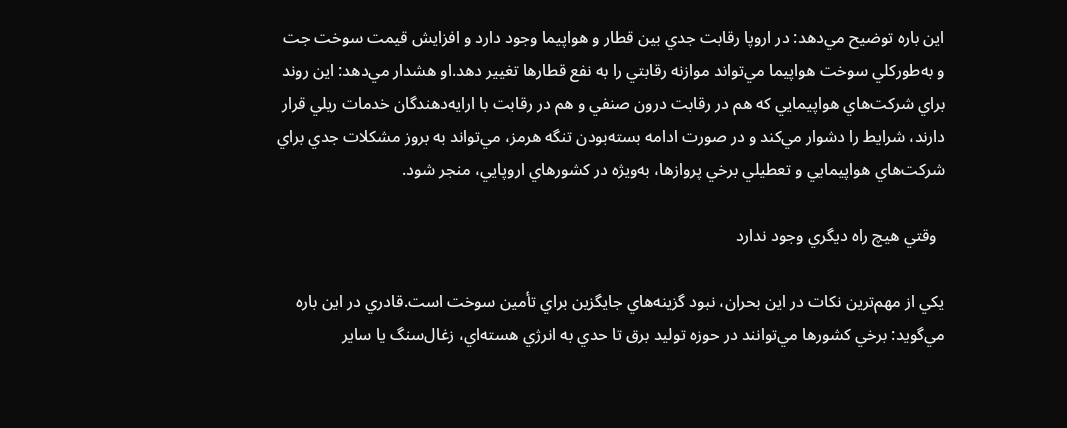اين باره توضيح مي‌دهد: در اروپا رقابت جدي بين قطار و هواپيما وجود دارد و افزايش قيمت سوخت جت و به‌طوركلي سوخت هواپيما مي‌تواند موازنه رقابتي را به نفع قطارها تغيير دهد.او هشدار مي‌دهد: اين روند براي شركت‌هاي هواپيمايي كه هم در رقابت درون صنفي و هم در رقابت با ارايه‌دهندگان خدمات ريلي قرار دارند، شرايط را دشوار مي‌كند و در صورت ادامه بسته‌بودن تنگه هرمز، مي‌تواند به بروز مشكلات جدي براي شركت‌هاي هواپيمايي و تعطيلي برخي پروازها، به‌ويژه در كشورهاي اروپايي، منجر شود.

  وقتي هيچ راه ديگري وجود ندارد

يكي از مهم‌ترين نكات در اين بحران، نبود گزينه‌هاي جايگزين براي تأمين سوخت است.قادري در اين باره مي‌گويد: برخي كشورها مي‌توانند در حوزه توليد برق تا حدي به انرژي هسته‌اي، زغال‌سنگ يا ساير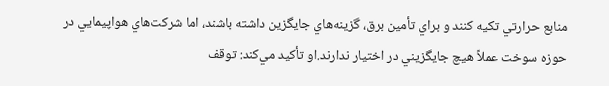منابع حرارتي تكيه كنند و براي تأمين برق، گزينه‌هاي جايگزين داشته باشند، اما شركت‌هاي هواپيمايي در حوزه سوخت عملاً هيچ جايگزيني در اختيار ندارند.او تأكيد مي‌كند: توقف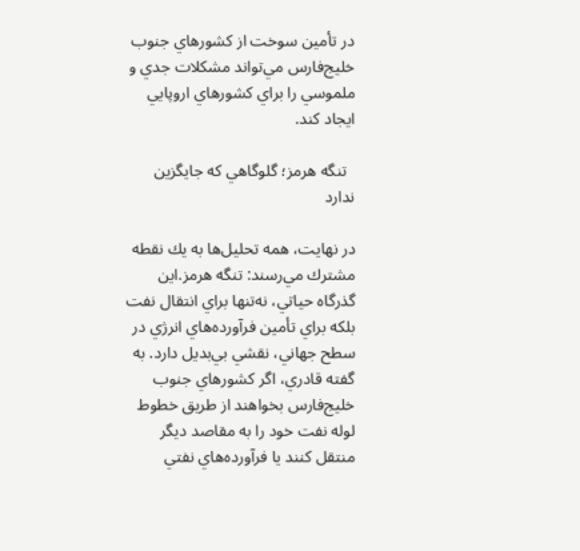در تأمين سوخت از كشورهاي جنوب خليج‌فارس مي‌تواند مشكلات جدي و ملموسي را براي كشورهاي اروپايي ايجاد كند.

  تنگه هرمز؛ گلوگاهي كه جايگزين ندارد

در نهايت، همه تحليل‌ها به يك نقطه مشترك مي‌رسند: تنگه هرمز.اين گذرگاه حياتي، نه‌تنها براي انتقال نفت بلكه براي تأمين فرآورده‌هاي انرژي در سطح جهاني، نقشي بي‌بديل دارد. به گفته قادري، اگر كشورهاي جنوب خليج‌فارس بخواهند از طريق خطوط لوله نفت خود را به مقاصد ديگر منتقل كنند يا فرآورده‌هاي نفتي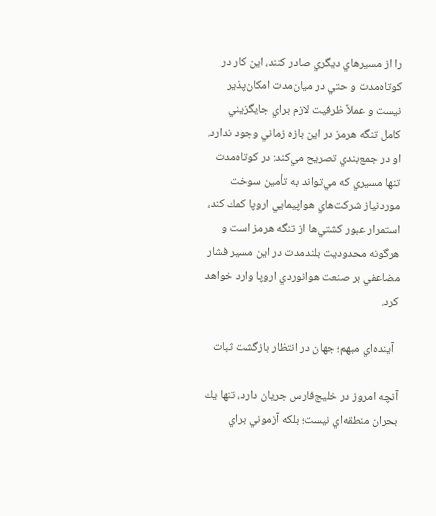را از مسيرهاي ديگري صادر كنند، اين كار در كوتاه‌مدت و حتي در ميان‌مدت امكان‌پذير نيست و عملاً ظرفيت لازم براي جايگزيني كامل تنگه هرمز در اين بازه زماني وجود ندارد. او در جمع‌بندي تصريح مي‌كند: در كوتاه‌مدت تنها مسيري كه مي‌تواند به تأمين سوخت موردنياز شركت‌هاي هواپيمايي اروپا كمك كند، استمرار عبور كشتي‌ها از تنگه هرمز است و هرگونه محدوديت بلندمدت در اين مسير فشار مضاعفي بر صنعت هوانوردي اروپا وارد خواهد كرد.

  آينده‌اي مبهم؛ جهان در انتظار بازگشت ثبات

آنچه امروز در خليج‌فارس جريان دارد، تنها يك بحران منطقه‌اي نيست؛ بلكه آزموني براي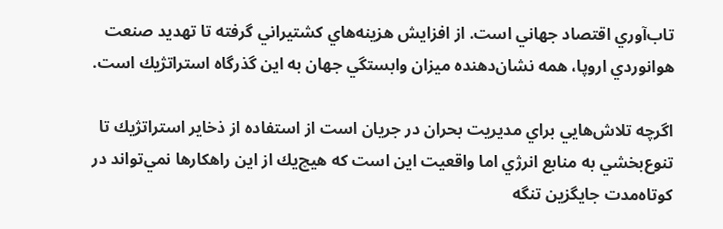تاب‌آوري اقتصاد جهاني است. از افزايش هزينه‌هاي كشتيراني گرفته تا تهديد صنعت هوانوردي اروپا، همه نشان‌دهنده ميزان وابستگي جهان به اين گذرگاه استراتژيك است.

اگرچه تلاش‌هايي براي مديريت بحران در جريان است از استفاده از ذخاير استراتژيك تا تنوع‌بخشي به منابع انرژي اما واقعيت اين است كه هيچ‌يك از اين راهكارها نمي‌تواند در كوتاه‌مدت جايگزين تنگه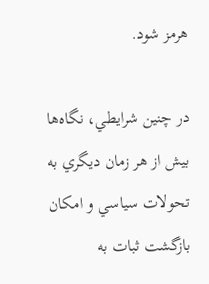هرمز شود.

در چنين شرايطي، نگاه‌ها بيش از هر زمان ديگري به تحولات سياسي و امكان بازگشت ثبات به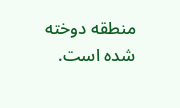منطقه دوخته شده است.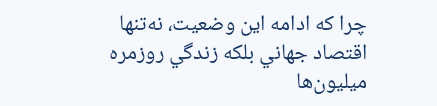چرا كه ادامه اين وضعيت، نه‌تنها اقتصاد جهاني بلكه زندگي روزمره ميليون‌ها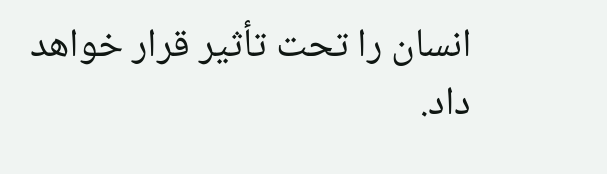انسان را تحت تأثير قرار خواهد داد.